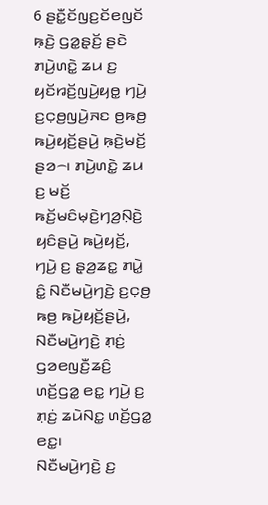6 ꤔꤢꤪ꤭ꤢꤩꤜꤢ꤬ꤢꤩꤕꤜꤢꤩ ꤒ꤫ꤢꤧ꤬ ꤞꤤ꤭ꤔ꤫ꤢꤩ꤬ ꤔꤢꤧ ꤊꤣꤧ꤬ꤛꤢꤧ꤭ ꤘꤣ ꤢ꤬ ꤟꤢꤩꤙꤢꤩ꤬ꤜꤣꤧ꤬ꤟꤥ꤭ ꤚꤣꤧ꤬ ꤢ꤬ꤍ꤫ꤥ꤬ꤜꤣꤧ꤬ꤏꤢ ꤥ꤬ꤒꤥ꤬ ꤒꤣꤧ꤬ꤟꤢꤩ꤬ꤔꤣꤧ꤬ ꤒ꤫ꤢꤧ꤬ꤗꤢꤩ꤬ ꤔꤤ꤮꤯ ꤊꤣꤧ꤬ꤛꤢꤧ꤭ ꤘꤣ ꤢ꤬ ꤗꤢꤩ꤬ ꤒꤢꤩ꤬ꤗꤢꤨꤗ꤫ꤢꤧ꤬ꤚꤤ꤬ꤡ꤫ꤢꤧ꤬ ꤟꤢꤨꤔꤣꤧ꤬ ꤒꤣꤧ꤬ꤟꤢꤩ꤬, ꤚꤣꤧ꤬ ꤢ꤬ ꤔ꤫ꤤ꤬ꤘꤢ꤭ ꤊꤣꤧ꤭ ꤢꤨ꤭ ꤡꤢꤪꤗꤣꤧ꤬ꤚꤢꤧ꤬ ꤢ꤬ꤍ꤫ꤥ꤬ ꤒꤥ꤬ ꤒꤣꤧ꤬ꤟꤢꤩ꤬ꤔꤣꤧ꤬, ꤡꤢꤪꤗꤣꤧ꤬ꤚꤢꤧ꤬ ꤊ꤫ꤢꤦ꤬ ꤞꤤꤕꤜꤢꤪ꤬ꤘꤢꤨ꤬ ꤛꤢꤩ꤬ꤞꤤ꤭ ꤕꤢ꤭ ꤚꤣꤧ꤬ ꤢ꤬ ꤊ꤫ꤢꤦ꤬ ꤘꤣꤧꤡꤢ꤭ ꤛꤢꤩ꤬ꤞꤤ꤭ ꤕꤢ꤭꤯
ꤡꤢꤪꤗꤣꤧ꤬ꤚꤢꤧ꤬ ꤢ꤬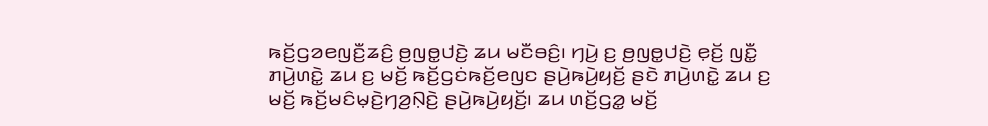ꤒꤢꤩ꤬ꤞꤤꤕꤜꤢꤪ꤬ꤘꤢꤨ꤬ ꤥ꤬ꤜꤥ꤭ꤓꤢꤧ꤬ ꤘꤣ ꤗꤢꤪꤋꤢꤨ꤬꤯ ꤚꤣꤧ꤬ ꤢ꤬ ꤥ꤬ꤜꤥ꤭ꤓꤢꤧ꤬ ꤕ꤫ꤢꤩ꤬ ꤜꤢꤪ꤭ ꤊꤣꤧ꤬ꤛꤢꤧ꤭ ꤘꤣ ꤢ꤬ ꤗꤢꤩ꤬ ꤒꤢꤩ꤬ꤞꤢꤦꤒꤢꤩ꤬ꤕꤜꤢ ꤔꤣꤧ꤬ꤒꤣꤧ꤬ꤟꤢꤩ꤬ ꤔꤢꤧ ꤊꤣꤧ꤬ꤛꤢꤧ꤭ ꤘꤣ ꤢ꤬ ꤗꤢꤩ꤬ ꤒꤢꤩ꤬ꤗꤢꤨꤗ꤫ꤢꤧ꤬ꤚꤤ꤬ꤡ꤫ꤢꤧ꤬ ꤔꤣꤧ꤬ꤒꤣꤧ꤬ꤟꤢꤩ꤬꤯ ꤘꤣ ꤛꤢꤩ꤬ꤞꤤ꤭ ꤗꤢꤩ꤬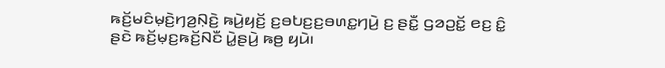ꤒꤢꤩ꤬ꤗꤢꤨꤗ꤫ꤢꤧ꤬ꤚꤤ꤬ꤡ꤫ꤢꤧ꤬ ꤒꤣꤧ꤬ꤟꤢꤩ꤬ ꤢ꤬ꤋꤝꤢ꤬ꤢ꤬ꤋꤛꤢ꤭ꤚꤣꤧ꤬ ꤢ꤬ ꤔꤢꤪ꤭ ꤞꤤꤑꤢꤩ꤭ ꤕꤢ꤬ ꤢꤨ꤭ ꤔꤢꤧ ꤒꤢꤩ꤬ꤗ꤫ꤢ꤬ꤒꤢꤩ꤬ꤡꤢꤪ ꤣꤧ꤭ꤔꤣꤧ꤬ ꤒꤥ꤬ ꤟꤣꤧ꤯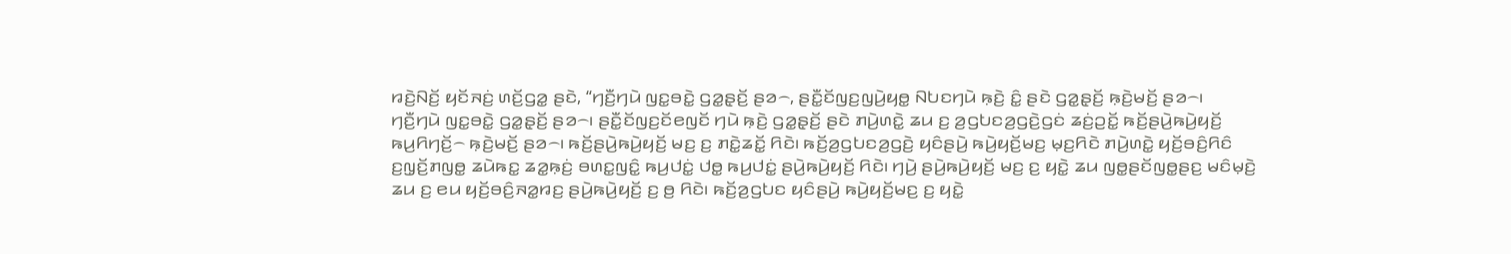ꤙꤢꤧ꤬ꤡꤢꤩ꤬ ꤟꤢꤩꤏꤢꤦ꤬ ꤛꤢꤩ꤬ꤞꤤ꤭ ꤔꤢꤧ, “ꤚꤢꤪ꤬ꤚꤣꤧ ꤜꤢ꤭ꤋꤢꤧ꤭ ꤞꤤ꤭ꤔ꤫ꤢꤩ꤬ ꤔꤤ꤮, ꤔꤢꤪ꤭ꤢꤩꤜꤢ꤬ꤜꤣꤧ꤬ꤟꤥ꤭ ꤡꤝꤢꤚꤣꤧ ꤒ꤫ꤢꤧ꤬ ꤢꤨ꤭ ꤔꤢꤧ ꤞꤤ꤭ꤔ꤫ꤢꤩ꤬ ꤒ꤫ꤢꤧ꤬ꤗꤢꤩ꤬ ꤔꤤ꤮꤯
ꤚꤢꤪ꤬ꤚꤣꤧ ꤜꤢ꤭ꤋꤢꤧ꤭ ꤞꤤ꤭ꤔ꤫ꤢꤩ꤬ ꤔꤤ꤮꤯ ꤔꤢꤪ꤭ꤢꤩꤜꤢ꤬ꤢꤩꤕꤜꤢꤩ ꤚꤣꤧ ꤒ꤫ꤢꤧ꤬ ꤞꤤ꤭ꤔ꤫ꤢꤩ꤬ ꤔꤢꤧ ꤊꤣꤧ꤬ꤛꤢꤧ꤭ ꤘꤣ ꤢ꤬ ꤤ꤬ꤞꤝꤢꤤ꤬ꤞꤢꤧ꤬ꤞꤢꤦ ꤘꤢꤦ꤬ꤑꤢꤩ꤭ ꤒꤢꤩ꤬ꤔꤣꤧ꤬ꤒꤣꤧ꤬ꤟꤢꤩ꤬ ꤒꤣ꤬ꤖꤚꤢꤩ꤬꤮ ꤒ꤫ꤢꤧ꤬ꤗꤢꤩ꤬ ꤔꤤ꤮꤯ ꤒꤢꤩ꤬ꤔꤣꤧ꤬ꤒꤣꤧ꤬ꤟꤢꤩ꤬ ꤗꤢ꤬ ꤢ꤬ ꤊꤢꤧ꤭ꤘꤢꤩ꤭ ꤖꤢꤧ꤯ ꤒꤢꤩ꤬ꤤ꤬ꤞꤝꤢꤤ꤬ꤞꤢꤧ꤬ ꤟꤢꤨꤔꤣꤧ꤬ ꤒꤣꤧ꤬ꤟꤢꤩ꤬ꤗꤢ꤬ ꤗ꤫ꤢ꤬ꤖꤢꤧ ꤊꤣꤧ꤬ꤛꤢꤧ꤭ ꤟꤢꤩ꤬ꤋꤢꤨ꤬ꤖꤢꤨ ꤢ꤬ꤜ꤫ꤢꤩ꤬ꤊꤜꤥ꤭ ꤘꤣꤧꤒꤢ꤭ ꤘꤤ꤭ꤒ꤫ꤢꤦ꤬ ꤋꤛꤢ꤭ꤜꤢꤨ꤭ ꤒꤣ꤬ꤓꤢꤦ꤭ ꤓꤥ꤭ ꤒꤣ꤬ꤓꤢꤦ꤭ ꤔꤣꤧ꤬ꤒꤣꤧ꤬ꤟꤢꤩ꤬ ꤖꤢꤧ꤯ ꤚꤣꤧ꤬ ꤔꤣꤧ꤬ꤒꤣꤧ꤬ꤟꤢꤩ꤬ ꤗꤢ꤬ ꤢ꤬ ꤟꤢꤧ꤭ ꤘꤣ ꤜꤥ꤭ꤔꤢꤩꤜꤥ꤭ꤔꤢ꤬ ꤗꤢꤨꤗ꤫ꤢꤧ꤬ ꤘꤣ ꤢ꤬ ꤕꤣ ꤟꤢꤩ꤬ꤋꤢꤨ꤬ꤏꤤ꤭ꤙꤢ꤬ ꤔꤣꤧ꤬ꤒꤣꤧ꤬ꤟꤢꤩ꤬ ꤢ꤬ ꤥ꤬ ꤖꤢꤧ꤯ ꤒꤢꤩ꤬ꤤ꤬ꤞꤝꤢ ꤟꤢꤨꤔꤣꤧ꤬ ꤒꤣꤧ꤬ꤟꤢꤩ꤬ꤗꤢ꤬ ꤢ꤬ ꤟꤢꤧ꤭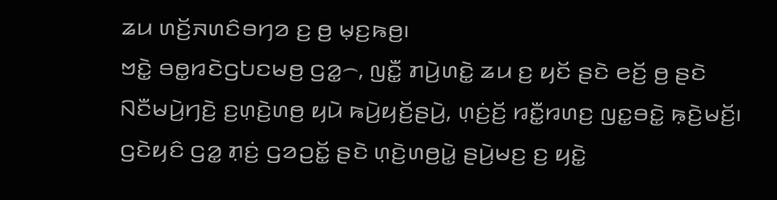ꤘꤣ ꤛꤢꤩ꤬ꤏꤛꤢꤨꤋꤚꤤ ꤢ꤬ ꤥ꤬ ꤗ꤫ꤢ꤬ꤒꤥ꤬꤯
ꤠꤢꤧ꤭ ꤋꤥ꤭ꤙꤢꤧꤞꤝꤢꤗꤥ꤬ ꤞꤤ꤭꤮, ꤜꤢꤪ꤭ ꤊꤣꤧ꤬ꤛꤢꤧ꤭ ꤘꤣ ꤢ꤬ ꤟꤢꤩ ꤔꤢꤧ ꤕꤢꤩ꤬ ꤥ꤬ ꤔꤢꤧ ꤡꤢꤪꤗꤣꤧ꤬ꤚꤢꤧ꤬ ꤢ꤬ꤛ꤫ꤢꤧ꤬ꤛꤥ꤬ ꤟꤣꤧ ꤒꤣꤧ꤬ꤟꤢꤩ꤬ꤔꤣꤧ꤬, ꤛ꤫ꤢꤦ꤬ꤢꤩ꤬ ꤙꤢꤪ꤭ꤙꤛꤢ꤬ ꤜꤢ꤭ꤋꤢꤧ꤭ ꤒ꤫ꤢꤧ꤬ꤗꤢꤩ꤬꤯ ꤞꤢꤧꤟꤢꤨ ꤞꤤ꤭ ꤊ꤫ꤢꤦ꤬ ꤞꤤꤑꤢꤩ꤭ ꤔꤢꤧ ꤛ꤫ꤢꤧ꤬ꤛꤥ꤬ꤣꤧ꤭ ꤔꤣꤧ꤬ꤗꤢ꤬ ꤢ꤬ ꤟꤢꤧ꤭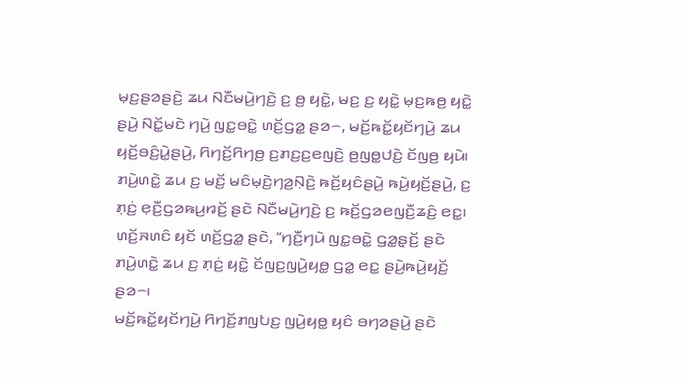ꤗ꤫ꤢ꤬ꤔꤤꤔꤢꤧ꤬ ꤘꤣ ꤡꤢꤪꤗꤣꤧ꤬ꤚꤢꤧ꤬ ꤢ꤬ ꤥ꤬ ꤟꤢꤧ꤭, ꤗꤢ꤬ ꤢ꤬ ꤟꤢꤧ꤭ ꤗ꤫ꤢ꤬ꤒꤥ꤬ ꤟꤢꤧ꤭ ꤔꤣꤧ꤬ ꤡꤢꤩ꤭ꤗꤢꤧ ꤚꤣꤧ꤬ ꤜꤢ꤭ꤋꤢꤧ꤭ ꤛꤢꤩ꤬ꤞꤤ꤭ ꤔꤤ꤮, ꤗꤢꤩ꤬ꤒꤢꤩ꤭ꤟꤢꤩꤚꤣꤧ꤬ ꤘꤣ ꤟꤢꤩ꤬ꤋꤢꤨ꤬ꤣꤧ꤭ꤔꤣꤧ꤬, ꤖꤚꤢꤩ꤬ꤖꤚꤥ꤬ ꤢ꤬ꤊꤢ꤬ꤢ꤬ꤕꤜꤢꤧ꤬ ꤥ꤬ꤜꤥ꤭ꤓꤢꤧ꤬ ꤢꤩꤜꤥ꤬ ꤟꤣꤧ꤯
ꤊꤣꤧ꤬ꤛꤢꤧ꤭ ꤘꤣ ꤢ꤬ ꤗꤢꤩ꤬ ꤗꤢꤨꤗ꤫ꤢꤧ꤬ꤚꤤ꤬ꤡ꤫ꤢꤧ꤬ ꤒꤢꤩ꤬ꤟꤢꤨꤔꤣꤧ꤬ ꤒꤣꤧ꤬ꤟꤢꤩ꤬ꤔꤣꤧ꤬, ꤢ꤬ ꤊ꤫ꤢꤦ꤬ ꤕ꤫ꤢꤪ꤬ꤞꤤꤒꤣ꤬ꤙꤢꤩ꤬ ꤔꤢꤧ ꤡꤢꤪꤗꤣꤧ꤬ꤚꤢꤧ꤬ ꤢ꤬ ꤒꤢꤩ꤬ꤞꤤꤕꤜꤢꤪ꤬ꤘꤢꤨ꤬ ꤕꤢ꤭꤯
ꤛꤢꤩ꤬ꤏꤛꤢꤨ ꤟꤢꤩ ꤛꤢꤩ꤬ꤞꤤ꤭ ꤔꤢꤧ, “ꤚꤢꤪ꤬ꤚꤣꤧ ꤜꤢ꤭ꤋꤢꤧ꤭ ꤞꤤ꤭ꤔ꤫ꤢꤩ꤬ ꤔꤢꤧ ꤊꤣꤧ꤬ꤛꤢꤧ꤭ ꤘꤣ ꤢ꤬ ꤊ꤫ꤢꤦ꤬ ꤟꤢꤧ꤭ ꤢꤩꤜꤢ꤬ꤜꤣꤧ꤬ꤟꤥ꤭ ꤞꤤ꤭ ꤕꤢ꤭ ꤔꤣꤧ꤬ꤒꤣꤧ꤬ꤟꤢꤩ꤬ ꤔꤤ꤮꤯
ꤗꤢꤩ꤬ꤒꤢꤩ꤭ꤟꤢꤩꤚꤣꤧ꤬ ꤖꤚꤢꤩ꤬ꤊꤜꤝꤢ꤬ ꤜꤣꤧ꤬ꤟꤥ꤭ ꤟꤢꤨ ꤋꤚꤤꤔꤣꤧ꤬ ꤔꤢꤧ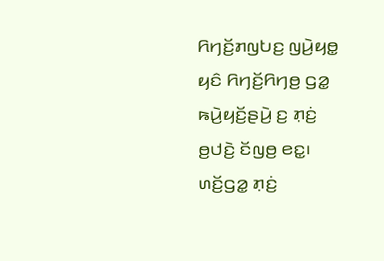ꤖꤚꤢꤩ꤬ꤊꤜꤝꤢ꤬ ꤜꤣꤧ꤬ꤟꤥ꤭ ꤟꤢꤨ ꤖꤚꤢꤩ꤬ꤖꤚꤥ꤬ ꤞꤤ꤭ ꤒꤣꤧ꤬ꤟꤢꤩ꤬ꤔꤣꤧ꤬ ꤢ꤬ ꤊ꤫ꤢꤦ꤬ ꤥ꤬ꤓꤢꤧ꤬ ꤢꤩꤜꤥ꤬ ꤕꤢ꤭꤯ ꤛꤢꤩ꤬ꤞꤤ꤭ ꤊ꤫ꤢꤦ꤬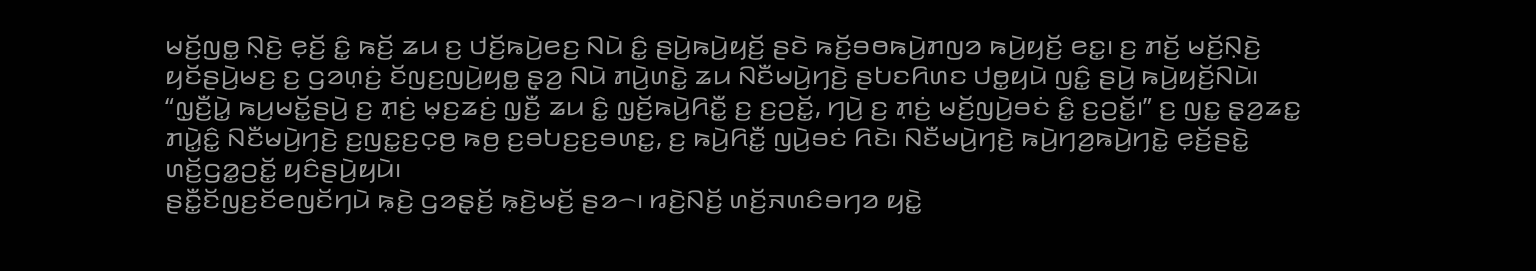ꤗꤢꤩ꤬ꤜꤥ꤭ ꤡ꤫ꤢꤧ꤬ ꤕ꤫ꤢꤩ꤬ ꤢꤨ꤭ ꤒꤢꤩ꤬ ꤘꤣ ꤢ꤬ ꤓꤢꤩ꤬ꤒꤣꤧ꤬ꤕꤢ꤬ ꤡꤣꤧ ꤢꤨ꤭ ꤔꤣꤧ꤬ꤒꤣꤧ꤬ꤟꤢꤩ꤬ ꤔꤢꤧ ꤒꤢꤩ꤬ꤋꤥꤒꤣꤧ꤬ꤊꤜꤤ ꤒꤣꤧ꤬ꤟꤢꤩ꤬ ꤕꤢ꤭꤯ ꤢ꤬ ꤊꤢꤩ꤬ ꤗꤢꤩ꤬ꤡ꤫ꤢꤧ꤬ ꤟꤢꤩꤔꤣꤧ꤬ꤗꤢ꤬ ꤢ꤬ ꤞꤤꤛ꤫ꤢꤦ꤬ ꤢꤩꤜꤢ꤬ꤜꤣꤧ꤬ꤟꤥ꤭ ꤔ꤫ꤤ꤬ ꤡꤣꤧ ꤊꤣꤧ꤬ꤛꤢꤧ꤭ ꤘꤣ ꤡꤢꤪꤗꤣꤧ꤬ꤚꤢꤧ꤬ ꤔꤝꤢꤖꤛꤢ ꤓꤥ꤭ꤟꤣꤧ ꤜꤢꤨ꤭ ꤔꤣꤧ꤬ ꤒꤣꤧ꤬ꤟꤢꤩ꤬ꤡꤣꤧ꤯
“ꤜ꤫ꤢꤪ꤬ꤣꤧ꤭ ꤒꤣ꤬ꤗꤢꤩ꤭ꤔꤣꤧ꤬ ꤢ꤬ ꤊ꤫ꤢꤦ꤬ ꤗ꤫ꤢ꤬ꤘꤢꤦ꤬ ꤜ꤫ꤢꤪ꤬ ꤘꤣ ꤢꤨ꤭ ꤜ꤫ꤢꤩ꤬ꤒꤣꤧ꤬ꤖꤢꤪ꤭ ꤢ꤬ ꤢ꤬ꤑꤢꤩ꤭, ꤚꤣꤧ꤬ ꤢ꤬ ꤊ꤫ꤢꤦ꤬ ꤗꤢꤩ꤬ꤜꤣꤧ꤬ꤋꤢꤦ ꤢꤨ꤭ ꤢ꤬ꤑꤢꤩ꤭꤯” ꤢ꤬ ꤜꤢ꤭ ꤔ꤫ꤤ꤬ꤘꤢ꤭ ꤊꤣꤧ꤭ꤢꤨ꤭ ꤡꤢꤪꤗꤣꤧ꤬ꤚꤢꤧ꤬ ꤢ꤬ꤜꤢ꤭ꤢ꤬ꤍ꤫ꤥ꤬ ꤒꤥ꤬ ꤢ꤬ꤋꤝꤢ꤬ꤢ꤬ꤋꤛꤢ꤭, ꤢ꤬ ꤒꤣꤧ꤬ꤖꤢꤪ꤭ ꤜꤣꤧ꤬ꤋꤢꤦ ꤖꤢꤧ꤯ ꤡꤢꤪꤗꤣꤧ꤬ꤚꤢꤧ꤬ ꤒꤣꤧ꤬ꤚꤤ꤬ꤒꤣꤧ꤬ꤚꤢꤧ꤭ ꤕ꤫ꤢꤩ꤬ꤔꤢꤧ꤭ ꤛꤢꤩ꤬ꤞꤤ꤭ꤑꤢꤩ꤭ ꤟꤢꤨꤔꤣꤧ꤬ꤟꤣꤧ꤯
ꤔꤢꤪ꤭ꤢꤩꤜꤢ꤬ꤢꤩꤕꤜꤢꤩꤚꤣꤧ ꤒ꤫ꤢꤧ꤬ ꤞꤤꤔ꤫ꤢꤩ꤬ ꤒ꤫ꤢꤧ꤬ꤗꤢꤩ꤬ ꤔꤤ꤮꤯ ꤙꤢꤧ꤬ꤡꤢꤩ꤬ ꤛꤢꤩ꤬ꤏꤛꤢꤨꤋꤚꤤ ꤟꤢꤧ꤭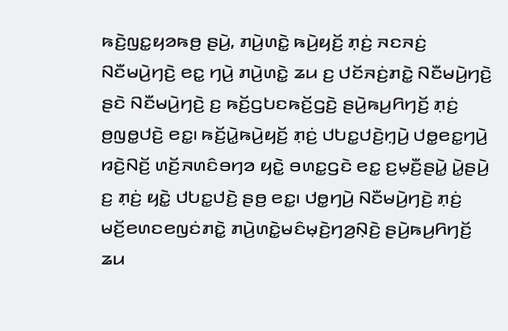ꤒꤢꤧ꤬ꤜꤢ꤭ꤟꤤꤒꤥ꤬ ꤔꤣꤧ꤬, ꤊꤣꤧ꤬ꤛꤢꤧ꤭ ꤒꤣꤧ꤬ꤟꤢꤩ꤬ ꤊ꤫ꤢꤦ꤬ ꤏꤢꤏꤢꤦ꤬ ꤡꤢꤪꤗꤣꤧ꤬ꤚꤢꤧ꤬ ꤕꤢ꤭ ꤚꤣꤧ꤬ ꤊꤣꤧ꤬ꤛꤢꤧ꤭ ꤘꤣ ꤢ꤬ ꤓꤢꤩꤏꤢꤦ꤬ꤊꤢꤧ꤭ ꤡꤢꤪꤗꤣꤧ꤬ꤚꤢꤧ꤬ ꤔꤢꤧ ꤡꤢꤪꤗꤣꤧ꤬ꤚꤢꤧ꤬ ꤢ꤬ ꤒꤢꤩ꤬ꤞꤝꤢꤒꤢꤩ꤬ꤞꤢꤧ꤬ ꤔꤣꤧ꤬ꤒꤣ꤬ꤖꤚꤢꤩ꤬ ꤊ꤫ꤢꤦ꤬ ꤥ꤬ꤜꤥ꤭ꤓꤢꤧ꤬ ꤕꤢ꤭꤯ ꤒꤢꤩ꤬ꤣꤧ꤭ꤒꤣꤧ꤬ꤟꤢꤩ꤬ ꤊ꤫ꤢꤦ꤬ ꤓꤝꤢ꤭ꤓꤢꤧ꤬ꤚ꤫ꤣꤧ꤬ ꤓꤥ꤭ꤕꤢ꤭ꤚꤣꤧ꤬ ꤙꤢꤧ꤬ꤡꤢꤩ꤬ ꤛꤢꤩ꤬ꤏꤛꤢꤨꤋꤚꤤ ꤟꤢꤧ꤭ ꤋꤛꤢ꤭ꤞꤢꤧ ꤕꤢ꤭ ꤢ꤬ꤗ꤫ꤢꤪ꤬ꤔꤣꤧ꤭ ꤣꤧ꤭ꤔꤣꤧ꤬ ꤢ꤬ ꤊ꤫ꤢꤦ꤬ ꤟꤢꤧ꤭ ꤓꤝꤢ꤭ꤓꤢꤧ꤬ ꤔꤥ꤬ ꤕꤢ꤭꤯ ꤓꤥ꤭ꤚꤣꤧ꤬ ꤡꤢꤪꤗꤣꤧ꤬ꤚꤢꤧ꤬ ꤊ꤫ꤢꤦ꤬ ꤗꤢꤩ꤬ꤕꤛꤢꤕꤜꤢꤦꤊꤢꤧ꤭ ꤊꤣꤧ꤬ꤛꤢꤧ꤭ꤗꤢꤨꤗ꤫ꤢꤧ꤬ꤚꤤ꤬ꤡ꤫ꤢꤧ꤬ ꤔꤣꤧ꤬ꤒꤣ꤬ꤖꤚꤢꤩ꤬ ꤘꤣ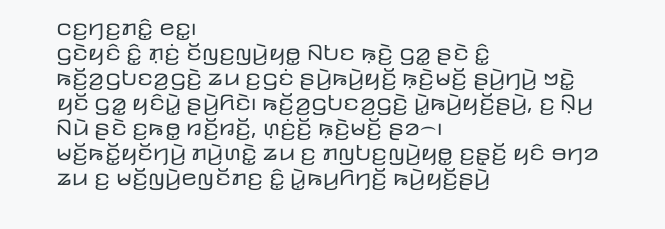ꤍꤢ꤬ꤚꤢ꤬ꤊꤢꤨ꤭ ꤕꤢ꤭꤯
ꤞꤢꤧꤟꤢꤨ ꤢꤨ꤭ ꤊ꤫ꤢꤦ꤬ ꤢꤩꤜꤢ꤬ꤜꤣꤧ꤬ꤟꤥ꤭ ꤡꤝꤢ ꤒ꤫ꤢꤧ꤬ ꤞꤤ꤭ ꤔꤢꤧ ꤢꤨ꤭ ꤒꤢꤩ꤬ꤤ꤬ꤞꤝꤢꤤ꤬ꤞꤢꤧ꤬ ꤘꤣ ꤢ꤬ꤞꤢꤦ ꤔꤣꤧ꤬ꤒꤣꤧ꤬ꤟꤢꤩ꤬ ꤒ꤫ꤢꤧ꤬ꤗꤢꤩ꤬ ꤔꤣꤧ꤬ꤚꤣꤧ꤬ ꤠꤢꤧ꤭ ꤟꤢꤩ ꤞꤤ꤭ ꤟꤢꤨꤣꤧ꤭ ꤔꤣꤧ꤬ꤖꤢꤧ꤯ ꤒꤢꤩ꤬ꤤ꤬ꤞꤝꤢꤤ꤬ꤞꤢꤧ꤬ ꤣꤧ꤭ꤒꤣꤧ꤬ꤟꤢꤩ꤬ꤔꤣꤧ꤬, ꤢ꤬ ꤡ꤫ꤣ꤬ ꤡꤣꤧ ꤔꤢꤧ ꤢ꤬ꤒꤥ꤭ ꤙꤢꤩ꤬ꤙꤢꤩ꤬, ꤛ꤫ꤢꤦ꤬ꤢꤩ꤬ ꤒ꤫ꤢꤧ꤬ꤗꤢꤩ꤬ ꤔꤤ꤮꤯
ꤗꤢꤩ꤬ꤒꤢꤩ꤭ꤟꤢꤩꤚꤣꤧ꤬ ꤊꤣꤧ꤬ꤛꤢꤧ꤭ ꤘꤣ ꤢ꤬ ꤊꤜꤝꤢ꤬ꤜꤣꤧ꤬ꤟꤥ꤭ ꤢ꤬ꤔ꤫ꤢꤩ꤬ ꤟꤢꤨ ꤋꤚꤤ ꤘꤣ ꤢ꤬ ꤗꤢꤩ꤬ꤜꤣꤧ꤬ꤕꤜꤢꤩꤊꤢ꤬ ꤢꤨ꤭ ꤣꤧ꤭ꤒꤣ꤬ꤖꤚꤢꤩ꤬ ꤒꤣꤧ꤬ꤟꤢꤩ꤬ꤔꤣꤧ꤬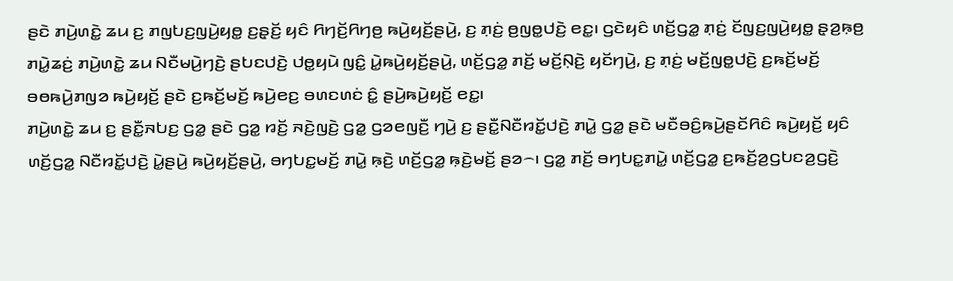ꤔꤢꤧ ꤊꤣꤧ꤬ꤛꤢꤧ꤭ ꤘꤣ ꤢ꤬ ꤊꤜꤝꤢ꤬ꤜꤣꤧ꤬ꤟꤥ꤭ ꤢ꤬ꤔ꤫ꤢꤩ꤬ ꤟꤢꤨ ꤖꤚꤢꤩ꤬ꤖꤚꤥ꤬ ꤒꤣꤧ꤬ꤟꤢꤩ꤬ꤔꤣꤧ꤬, ꤢ꤬ ꤊ꤫ꤢꤦ꤬ ꤥ꤬ꤜꤥ꤭ꤓꤢꤧ꤬ ꤕꤢ꤭꤯ ꤞꤢꤧꤟꤢꤨ ꤛꤢꤩ꤬ꤞꤤ꤭ ꤊ꤫ꤢꤦ꤬ ꤢꤩꤜꤢ꤬ꤜꤣꤧ꤬ꤟꤥ꤭ ꤔ꤫ꤤ꤬ꤒ꤫ꤥ꤬ ꤊꤣꤧ꤭ꤘꤢꤦ꤬ ꤊꤣꤧ꤬ꤛꤢꤧ꤭ ꤘꤣ ꤡꤢꤪꤗꤣꤧ꤬ꤚꤢꤧ꤬ ꤔꤝꤢꤓꤢꤧ꤬ ꤓꤥ꤭ꤟꤣꤧ ꤜꤢꤨ꤭ ꤣꤧ꤭ꤒꤣꤧ꤬ꤟꤢꤩ꤬ꤔꤣꤧ꤬, ꤛꤢꤩ꤬ꤞꤤ꤭ ꤊꤢꤩ꤬ ꤗꤢꤩ꤬ꤡ꤫ꤢꤧ꤬ ꤟꤢꤩꤚꤣꤧ꤬, ꤢ꤬ ꤊ꤫ꤢꤦ꤬ ꤗꤢꤩ꤬ꤜꤥ꤭ꤓꤢꤧ꤬ ꤢ꤬ꤒꤢꤩ꤬ꤗꤢꤩ꤬ ꤋꤥꤒꤣꤧ꤬ꤊꤜꤤ ꤒꤣꤧ꤬ꤟꤢꤩ꤬ ꤔꤢꤧ ꤢ꤬ꤒꤢꤩ꤬ꤗꤢꤩ꤬ ꤒꤣꤧ꤬ꤕꤢ꤬ ꤋꤛꤢꤛꤢꤦ ꤢꤨ꤭ ꤔꤣꤧ꤬ꤒꤣꤧ꤬ꤟꤢꤩ꤬ ꤕꤢ꤭꤯
ꤊꤣꤧ꤬ꤛꤢꤧ꤭ ꤘꤣ ꤢ꤬ ꤔꤢꤪ꤭ꤏꤝꤢ꤬ ꤞꤤ꤭ ꤔꤢꤧ ꤞꤤ꤭ ꤙꤢꤩ꤬ ꤏꤢꤧ꤬ꤜꤢꤧ꤬ ꤞꤤ꤭ ꤞꤤꤕꤜꤢꤪ꤬ ꤚꤣꤧ꤬ ꤢ꤬ ꤔꤢꤪ꤭ꤡꤢꤪꤙꤢꤩ꤭ꤓꤢꤧ꤬ ꤊꤣꤧ꤭ ꤞꤤ꤭ ꤔꤢꤧ ꤗꤢꤪꤋꤢꤨ꤬ꤒꤣꤧ꤬ꤔꤢꤩꤖꤢꤨ ꤒꤣꤧ꤬ꤟꤢꤩ꤬ ꤟꤢꤨ ꤛꤢꤩ꤬ꤞꤤ꤭ ꤡꤢꤪꤙꤢꤩ꤭ꤓꤢꤧ꤬ ꤣꤧ꤭ꤔꤣꤧ꤬ ꤒꤣꤧ꤬ꤟꤢꤩ꤬ꤔꤣꤧ꤬, ꤋꤚꤝꤢ꤭ꤗꤢꤩ꤬ ꤊꤣꤧ꤭ ꤒ꤫ꤢꤧ꤬ ꤛꤢꤩ꤬ꤞꤤ꤭ ꤒ꤫ꤢꤧ꤬ꤗꤢꤩ꤬ ꤔꤤ꤮꤯ ꤞꤤ꤭ ꤊꤢꤩ꤬ ꤋꤚꤝꤢ꤭ꤊꤣꤧ꤭ ꤛꤢꤩ꤬ꤞꤤ꤭ ꤢ꤬ꤒꤢꤩ꤬ꤤ꤬ꤞꤝꤢꤤ꤬ꤞꤢꤧ꤬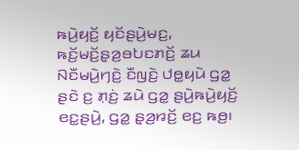ꤒꤣꤧ꤬ꤟꤢꤩ꤬ ꤟꤢꤩꤔꤣꤧ꤬ꤗꤢ꤬, ꤒꤢꤩ꤬ꤗꤢꤩ꤬ꤔ꤫ꤤ꤬ꤋꤝꤢꤊꤢꤩ꤬ ꤘꤣ ꤡꤢꤪꤗꤣꤧ꤬ꤚꤢꤧ꤬ ꤢꤪꤜꤢꤧ꤬ ꤓꤥ꤭ꤟꤣꤧ ꤞꤤ꤭ ꤔꤢꤧ ꤢ꤬ ꤊ꤫ꤢꤦ꤬ ꤘꤣꤧ ꤞꤤ꤭ ꤔꤣꤧ꤬ꤒꤣꤧ꤬ꤟꤢꤩ꤬ ꤕꤢ꤭ꤔꤣꤧ꤬, ꤞꤤ꤭ ꤔ꤫ꤤ꤬ꤙꤢꤩ꤬ ꤕꤢ꤬ ꤒꤥ꤬꤯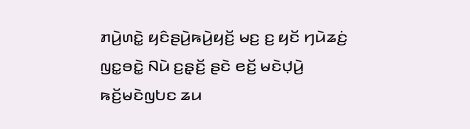ꤊꤣꤧ꤬ꤛꤢꤧ꤭ ꤟꤢꤨꤔꤣꤧ꤬ꤒꤣꤧ꤬ꤟꤢꤩ꤬ ꤗꤢ꤬ ꤢ꤬ ꤟꤢꤩ ꤚꤣꤧꤘꤢꤦ꤬ ꤜꤢ꤭ꤋꤢꤧ꤭ ꤡꤣꤧ ꤢ꤬ꤔ꤫ꤢꤩ꤬ ꤔꤢꤧ ꤕꤢꤩ꤬ ꤗꤢꤧꤓ꤫ꤣꤧ꤬ ꤒꤢꤩ꤬ꤗꤢꤧꤜꤝꤢ ꤘꤣ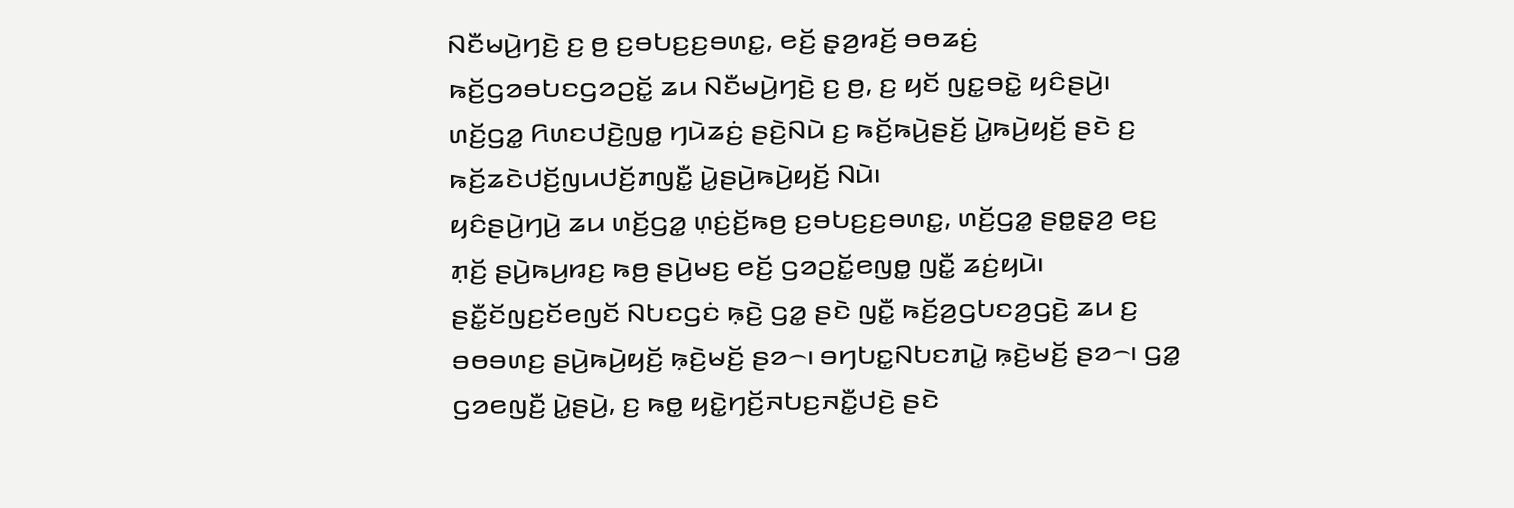ꤡꤢꤪꤗꤣꤧ꤬ꤚꤢꤧ꤬ ꤢ꤬ ꤥ꤬ ꤢ꤬ꤋꤝꤢ꤬ꤢ꤬ꤋꤛꤢ꤭, ꤕꤢꤩ꤬ ꤔ꤫ꤤ꤬ꤙꤢꤩ꤬ ꤋꤥꤘꤢꤦ꤬ ꤒꤢꤩ꤬ꤞꤤꤋꤝꤢꤞꤤꤑꤢꤩ꤭ ꤘꤣ ꤡꤢꤪꤗꤣꤧ꤬ꤚꤢꤧ꤬ ꤢ꤬ ꤥ꤬, ꤢ꤬ ꤟꤢꤩ ꤜꤢ꤭ꤋꤢꤧ꤭ ꤟꤢꤨꤔꤣꤧ꤬꤯ ꤛꤢꤩ꤬ꤞꤤ꤭ ꤖꤛꤢꤓꤢꤧ꤬ꤜꤥ꤭ ꤚꤣꤧꤘꤢꤦ꤬ ꤔꤢꤧ꤬ꤡꤣꤧ ꤢ꤬ ꤒꤢꤩ꤬ꤒꤣꤧ꤬ꤔꤢꤩ꤬ ꤣꤧ꤭ꤒꤣꤧ꤬ꤟꤢꤩ꤬ ꤔꤢꤧ ꤢ꤬ ꤒꤢꤩ꤬ꤘꤢꤧꤓꤢꤩ꤬ꤜꤣꤓꤢꤩ꤬ꤊꤜꤢꤪ꤭ ꤣꤧ꤭ꤔꤣꤧ꤬ꤒꤣꤧ꤬ꤟꤢꤩ꤬ ꤡꤣꤧ꤯
ꤟꤢꤨꤔꤣꤧ꤬ꤚꤣꤧ꤬ ꤘꤣ ꤛꤢꤩ꤬ꤞꤤ꤭ ꤛ꤫ꤢꤦ꤬ꤢꤩ꤬ꤒꤥ꤬ ꤢ꤬ꤋꤝꤢ꤬ꤢ꤬ꤋꤛꤢ꤭, ꤛꤢꤩ꤬ꤞꤤ꤭ ꤔꤥ꤭ꤔ꤫ꤤ꤬ ꤕꤢ꤬ ꤊ꤫ꤢꤩ꤬ ꤔꤣꤧ꤬ꤒꤣ꤬ꤙꤢ꤬ ꤒꤥ꤬ ꤔꤣꤧ꤬ꤗꤢ꤬ ꤕꤢꤩ꤬ ꤞꤤꤑꤢꤩ꤭ꤕꤜꤥ꤭ ꤜꤢꤪ꤭ ꤘꤢꤦ꤬ꤟꤣꤧ꤯
ꤔꤢꤪ꤭ꤢꤩꤜꤢ꤬ꤢꤩꤕꤜꤢꤩ ꤡꤝꤢꤞꤢꤦ ꤒ꤫ꤢꤧ꤬ ꤞꤤ꤭ ꤔꤢꤧ ꤜꤢꤪ꤭ ꤒꤢꤩ꤬ꤤ꤬ꤞꤝꤢꤤ꤬ꤞꤢꤧ꤬ ꤘꤣ ꤢ꤬ ꤋꤥꤋꤛꤢ꤬ ꤔꤣꤧ꤬ꤒꤣꤧ꤬ꤟꤢꤩ꤬ ꤒ꤫ꤢꤧ꤬ꤗꤢꤩ꤬ ꤔꤤ꤮꤯ ꤋꤚꤝꤢ꤭ꤡꤝꤢꤊꤣꤧ꤭ ꤒ꤫ꤢꤧ꤬ꤗꤢꤩ꤬ ꤔꤤ꤮꤯ ꤞꤤ꤭ ꤞꤤꤕꤜꤢꤪ꤬ ꤣꤧ꤭ꤔꤣꤧ꤬, ꤢ꤬ ꤒꤥ꤭ ꤟꤢꤧ꤭ꤚꤢꤩ꤬ꤏꤝꤢ꤬ꤏꤢꤪ꤭ꤓꤢꤧ꤬ ꤔꤢꤧ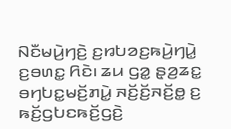ꤡꤢꤪꤗꤣꤧ꤬ꤚꤢꤧ꤬ ꤢ꤬ꤙꤝꤤꤢ꤬ꤒꤣꤧ꤬ꤚꤣꤧ꤭ ꤢ꤬ꤋꤛꤢ꤭ ꤖꤢꤧ꤯ ꤘꤣ ꤞꤤ꤭ ꤔ꤫ꤤ꤬ꤘꤢ꤭ ꤋꤚꤝꤢ꤭ꤗꤢꤩ꤬ꤊꤣꤧ꤭ ꤏꤢꤩ꤬ꤢꤩ꤬ꤏꤢꤩ꤬ꤥ꤭ ꤢ꤬ ꤒꤢꤩ꤬ꤞꤝꤢꤒꤢꤩ꤬ꤞꤢꤧ꤬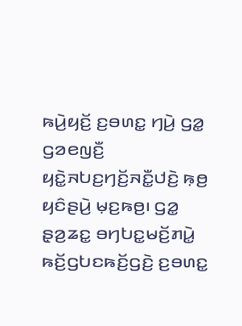ꤒꤣꤧ꤬ꤟꤢꤩ꤬ ꤢ꤬ꤋꤛꤢ꤭ ꤚꤣꤧ꤬ ꤞꤤ꤭ ꤞꤤꤕꤜꤢꤪ꤬ ꤟꤢꤧ꤭ꤏꤝꤢ꤬ꤚꤢꤩ꤬ꤏꤢꤪ꤭ꤓꤢꤧ꤬ ꤒ꤫ꤥ꤬ ꤟꤢꤨꤔꤣꤧ꤬ ꤗ꤫ꤢ꤬ꤒꤥ꤬꤯ ꤞꤤ꤭ ꤔ꤫ꤤ꤬ꤘꤢ꤭ ꤋꤚꤝꤢ꤭ꤗꤢꤩ꤬ꤊꤣꤧ꤭ ꤒꤢꤩ꤬ꤞꤝꤢꤒꤢꤩ꤬ꤞꤢꤧ꤬ ꤢ꤬ꤋꤛꤢ꤭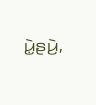ꤣꤧ꤭ꤔꤣꤧ꤬,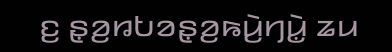ꤢ꤬ ꤔ꤫ꤤ꤬ꤙꤝꤤꤔ꤫ꤤ꤬ꤒꤣꤧ꤬ꤚꤣꤧ꤭ ꤘꤣ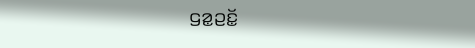ꤞꤤ꤭ꤑꤢꤩ꤭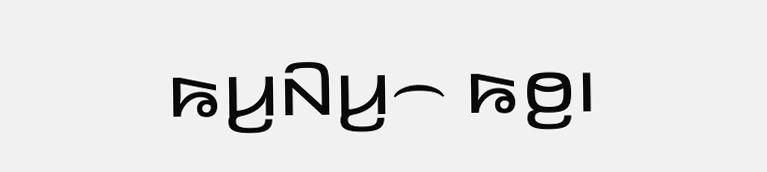ꤒꤣ꤬ꤡꤣ꤬꤮ ꤒꤥ꤬꤯